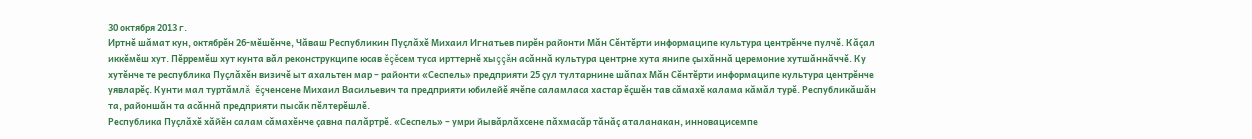30 октября 2013 г.
Иртнĕ шăмат кун, октябрĕн 26-мĕшĕнче, Чăваш Республикин Пуçлăхĕ Михаил Игнатьев пирĕн районти Мăн Сĕнтĕрти информаципе культура центрĕнче пулчĕ. Кăçал иккĕмĕш хут. Пĕрремĕш хут кунта вăл реконструкципе юсав ĕçĕсем туса ирттернĕ хыççăн асăннă культура центрне хута янипе çыхăннă церемоние хутшăннăччĕ. Ку хутĕнче те республика Пуçлăхĕн визичĕ ыт ахальтен мар – районти «Сеспель» предприяти 25 çул тултарнине шăпах Мăн Сĕнтĕрти информаципе культура центрĕнче уявларĕç. Кунти мал туртăмлă ĕçченсене Михаил Васильевич та предприяти юбилейĕ ячĕпе саламласа хастар ĕçшĕн тав сăмахĕ калама кăмăл турĕ. Республикăшăн та, районшăн та асăннă предприяти пысăк пĕлтерĕшлĕ.
Республика Пуçлăхĕ хăйĕн салам сăмахĕнче çавна палăртрĕ. «Сеспель» – умри йывăрлăхсене пăхмасăр тăнăç аталанакан, инновацисемпе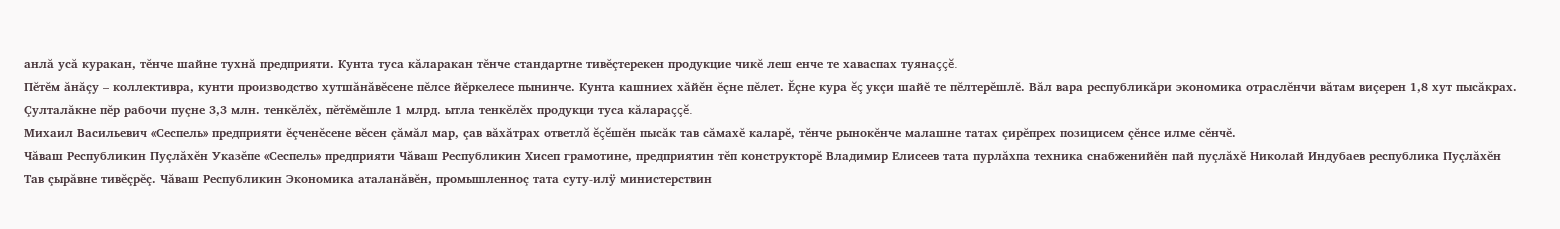анлă усă куракан, тĕнче шайне тухнă предприяти. Кунта туса кăларакан тĕнче стандартне тивĕçтерекен продукцие чикĕ леш енче те хаваспах туянаççĕ.
Пĕтĕм ăнăçу – коллективра, кунти производство хутшăнăвĕсене пĕлсе йĕркелесе пынинче. Кунта кашниех хăйĕн ĕçне пĕлет. Ĕçне кура ĕç укçи шайĕ те пĕлтерĕшлĕ. Вăл вара республикăри экономика отраслĕнчи вăтам виçерен 1,8 хут пысăкрах. Çулталăкне пĕр рабочи пуçне 3,3 млн. тенкĕлĕх, пĕтĕмĕшле 1 млрд. ытла тенкĕлĕх продукци туса кăлараççĕ.
Михаил Васильевич «Сеспель» предприяти ĕçченĕсене вĕсен çăмăл мар, çав вăхăтрах ответлă ĕçĕшĕн пысăк тав сăмахĕ каларĕ, тĕнче рынокĕнче малашне татах çирĕпрех позицисем çĕнсе илме сĕнчĕ.
Чăваш Республикин Пуçлăхĕн Указĕпе «Сеспель» предприяти Чăваш Республикин Хисеп грамотине, предприятин тĕп конструкторĕ Владимир Елисеев тата пурлăхпа техника снабженийĕн пай пуçлăхĕ Николай Индубаев республика Пуçлăхĕн Тав çырăвне тивĕçрĕç. Чăваш Республикин Экономика аталанăвĕн, промышленноç тата суту-илÿ министерствин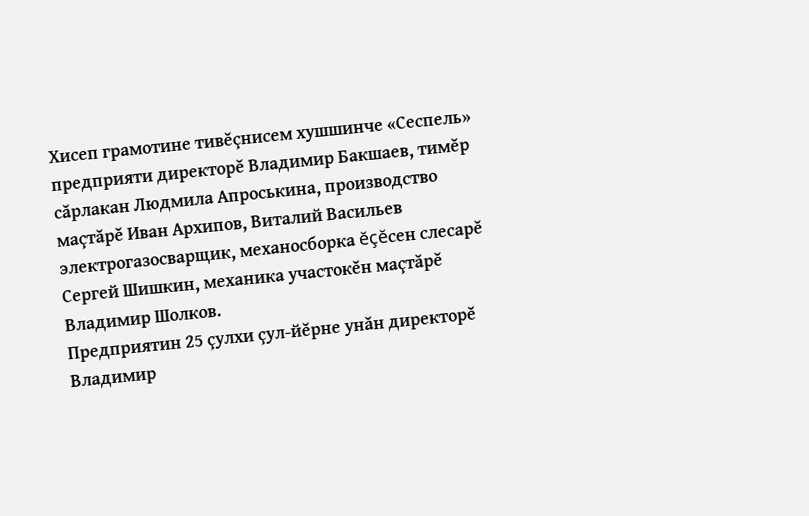Хисеп грамотине тивĕçнисем хушшинче «Сеспель» предприяти директорĕ Владимир Бакшаев, тимĕр сăрлакан Людмила Апроськина, производство маçтăрĕ Иван Архипов, Виталий Васильев электрогазосварщик, механосборка ĕçĕсен слесарĕ Сергей Шишкин, механика участокĕн маçтăрĕ Владимир Шолков.
Предприятин 25 çулхи çул-йĕрне унăн директорĕ Владимир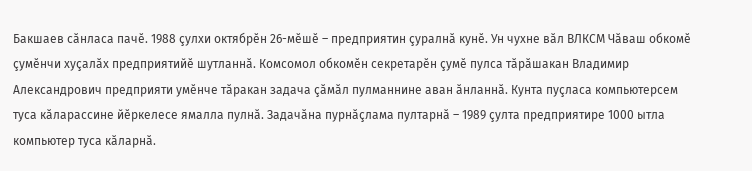Бакшаев сăнласа пачĕ. 1988 çулхи октябрĕн 26-мĕшĕ – предприятин çуралнă кунĕ. Ун чухне вăл ВЛКСМ Чăваш обкомĕ çумĕнчи хуçалăх предприятийĕ шутланнă. Комсомол обкомĕн секретарĕн çумĕ пулса тăрăшакан Владимир Александрович предприяти умĕнче тăракан задача çăмăл пулманнине аван ăнланнă. Кунта пуçласа компьютерсем туса кăларассине йĕркелесе ямалла пулнă. Задачăна пурнăçлама пултарнă – 1989 çулта предприятире 1000 ытла компьютер туса кăларнă.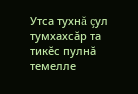Утса тухнă çул тумхахсăр та тикĕс пулнă темелле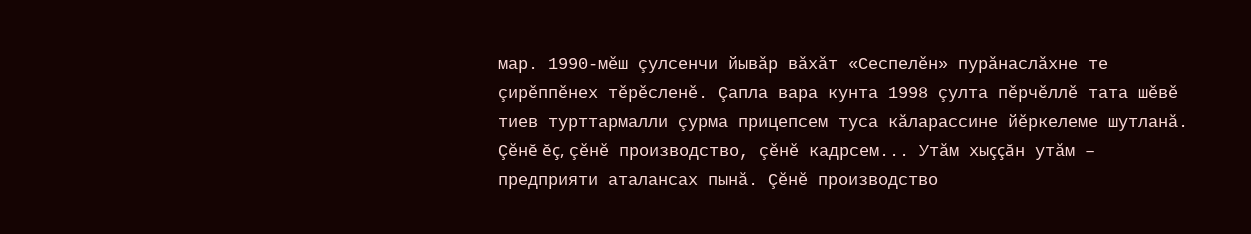мар. 1990-мĕш çулсенчи йывăр вăхăт «Сеспелĕн» пурăнаслăхне те çирĕппĕнех тĕрĕсленĕ. Çапла вара кунта 1998 çулта пĕрчĕллĕ тата шĕвĕ тиев турттармалли çурма прицепсем туса кăларассине йĕркелеме шутланă. Çĕнĕ ĕç, çĕнĕ производство, çĕнĕ кадрсем... Утăм хыççăн утăм – предприяти аталансах пынă. Çĕнĕ производство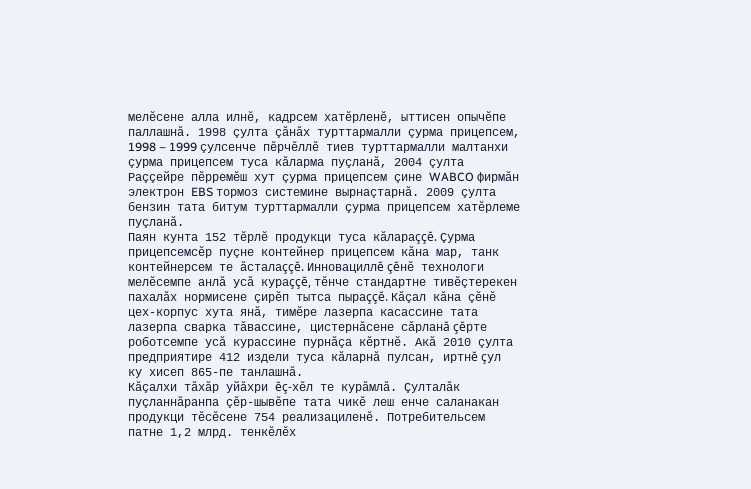мелĕсене алла илнĕ, кадрсем хатĕрленĕ, ыттисен опычĕпе паллашнă. 1998 çулта çăнăх турттармалли çурма прицепсем, 1998 – 1999 çулсенче пĕрчĕллĕ тиев турттармалли малтанхи çурма прицепсем туса кăларма пуçланă, 2004 çулта Раççейре пĕрремĕш хут çурма прицепсем çине WABCO фирмăн электрон EBS тормоз системине вырнаçтарнă. 2009 çулта бензин тата битум турттармалли çурма прицепсем хатĕрлеме пуçланă.
Паян кунта 152 тĕрлĕ продукци туса кăлараççĕ. Çурма прицепсемсĕр пуçне контейнер прицепсем кăна мар, танк контейнерсем те ăсталаççĕ. Инновациллĕ çĕнĕ технологи мелĕсемпе анлă усă кураççĕ, тĕнче стандартне тивĕçтерекен пахалăх нормисене çирĕп тытса пыраççĕ. Кăçал кăна çĕнĕ цех-корпус хута янă, тимĕре лазерпа касассине тата лазерпа сварка тăвассине, цистернăсене сăрланă çĕрте роботсемпе усă курассине пурнăçа кĕртнĕ. Акă 2010 çулта предприятире 412 издели туса кăларнă пулсан, иртнĕ çул ку хисеп 865-пе танлашнă.
Кăçалхи тăхăр уйăхри ĕç-хĕл те курăмлă. Çулталăк пуçланнăранпа çĕр-шывĕпе тата чикĕ леш енче саланакан продукци тĕсĕсене 754 реализациленĕ. Потребительсем патне 1,2 млрд. тенкĕлĕх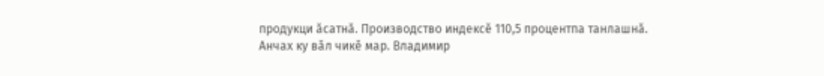продукци ăсатнă. Производство индексĕ 110,5 процентпа танлашнă.
Анчах ку вăл чикĕ мар. Владимир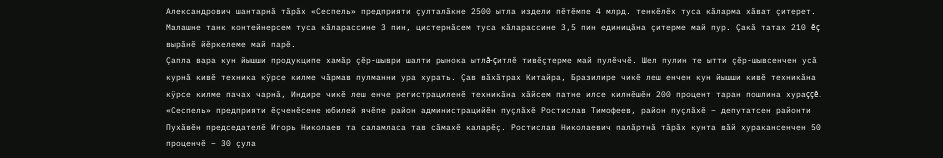Александрович шантарнă тăрăх «Сеспель» предприяти çулталăкне 2500 ытла издели пĕтĕмпе 4 млрд. тенкĕлĕх туса кăларма хăват çитерет. Малашне танк контейнерсем туса кăларассине 3 пин, цистернăсем туса кăларассине 3,5 пин единицăна çитерме май пур. Çакă татах 210 ĕç вырăнĕ йĕркелеме май парĕ.
Çапла вара кун йышши продукципе хамăр çĕр-шыври шалти рынока ытлă-çитлĕ тивĕçтерме май пулĕччĕ. Шел пулин те ытти çĕр-шывсенчен усă курнă кивĕ техника кÿрсе килме чăрмав пулманни ура хурать. Çав вăхăтрах Китайра, Бразилире чикĕ леш енчен кун йышши кивĕ техникăна кÿрсе килме пачах чарнă, Индире чикĕ леш енче регистрациленĕ техникăна хăйсем патне илсе килнĕшĕн 200 процент таран пошлина хураççĕ.
«Сеспель» предприяти ĕçченĕсене юбилей ячĕпе район администрацийĕн пуçлăхĕ Ростислав Тимофеев, район пуçлăхĕ – депутатсен районти Пухăвĕн председателĕ Игорь Николаев та саламласа тав сăмахĕ каларĕç. Ростислав Николаевич палăртнă тăрăх кунта вăй хуракансенчен 50 проценчĕ – 30 çула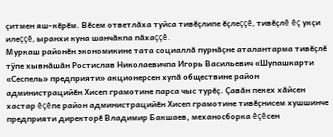çитмен яш-кĕрĕм. Вĕсем ответлăха туйса тивĕçлипе ĕçлеççĕ, тивĕçлĕ ĕç укçи илеççĕ, ыранхи куна шанчăкпа пăхаççĕ.
Муркаш районĕн экономикине тата социаллă пурнăçне аталантарма тивĕçлĕ тÿпе хывнăшăн Ростислав Николаевичпа Игорь Васильевич «Шупашкарти «Сеспель» предприяти» акционерсен хупă обществине район администрацийĕн Хисеп грамотине парса чыс турĕç. Çавăн пекех хăйсен хастар ĕçĕпе район администрацийĕн Хисеп грамотине тивĕçнисем хушшинче предприяти директорĕ Владимир Бакшаев, механосборка ĕçĕсен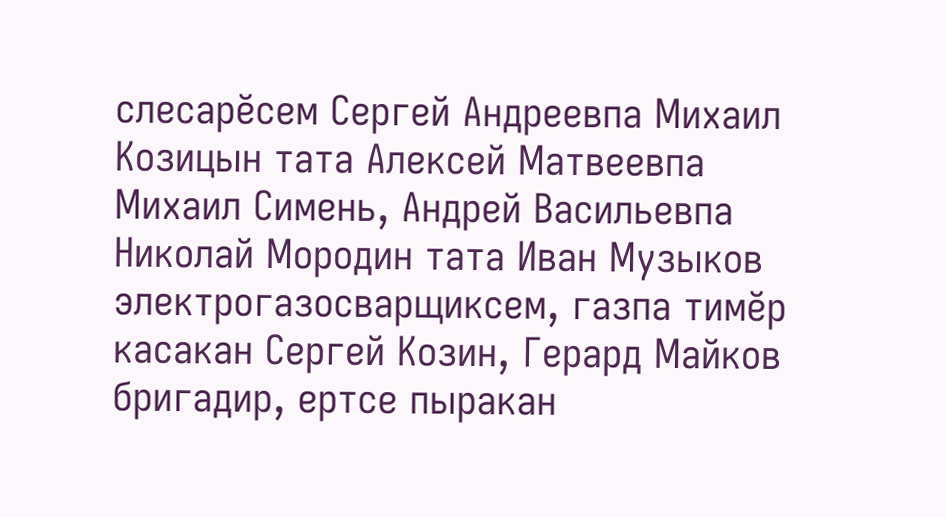слесарĕсем Сергей Андреевпа Михаил Козицын тата Алексей Матвеевпа Михаил Симень, Андрей Васильевпа Николай Мородин тата Иван Музыков электрогазосварщиксем, газпа тимĕр касакан Сергей Козин, Герард Майков бригадир, ертсе пыракан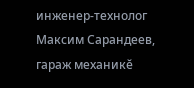инженер-технолог Максим Сарандеев, гараж механикĕ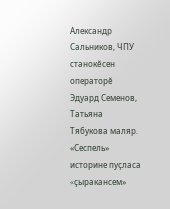Александр Сальников, ЧПУ станокĕсен операторĕ Эдуард Семенов, Татьяна Тябукова маляр.
«Сеспель» историне пуçласа «çыракансем»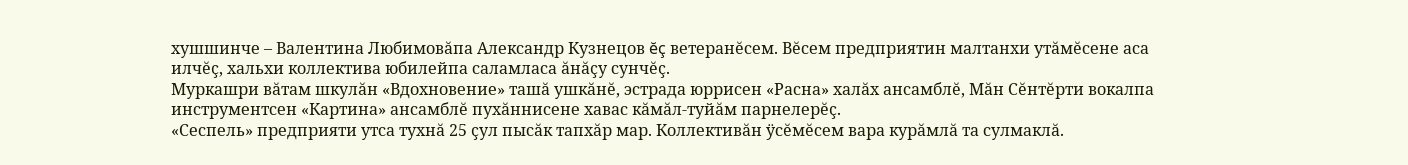хушшинче – Валентина Любимовăпа Александр Кузнецов ĕç ветеранĕсем. Вĕсем предприятин малтанхи утăмĕсене аса илчĕç, хальхи коллектива юбилейпа саламласа ăнăçу сунчĕç.
Муркашри вăтам шкулăн «Вдохновение» ташă ушкăнĕ, эстрада юррисен «Расна» халăх ансамблĕ, Мăн Сĕнтĕрти вокалпа инструментсен «Картина» ансамблĕ пухăннисене хавас кăмăл-туйăм парнелерĕç.
«Сеспель» предприяти утса тухнă 25 çул пысăк тапхăр мар. Коллективăн ÿсĕмĕсем вара курăмлă та сулмаклă.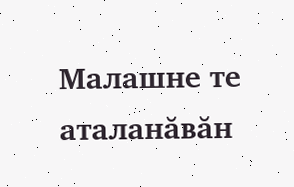Малашне те аталанăвăн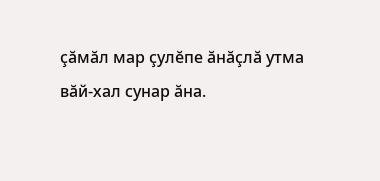çăмăл мар çулĕпе ăнăçлă утма вăй-хал сунар ăна.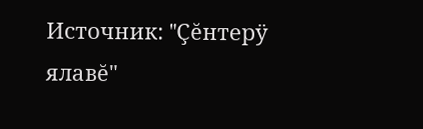Источник: "Çĕнтерÿ ялавĕ"